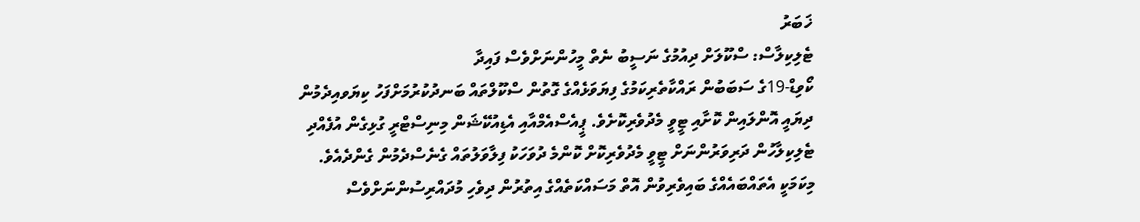ޚަބަރު
ޓެލިކިލާސް: ސްކޫލަށް ދިއުމުގެ ނަސީބު ނެތް މީހުންނަށްވެސް ފައިދާ
ކޯވިޑް-19ގެ ސަބަބުން ރައްކާތެރިކަމުގެ ފިޔަވަޅެއްގެ ގޮތުން ސްކޫލްތައް ބަނދުކުރުމަށްފަހު ކިޔަވއިދެމުން ދިޔައީ އޮންލައިން ކޮށާއި ޓީވީ މެދުވެރިކޮށެވެ. ޕީއެސްއެމްއާއި އެޑިއުކޭޝަން މިނިސްޓްރީ ގުޅިގެން އުފެއްދި ޓެލިކިލާހުން ދަރިވަރުންނަށް ޓީވީ މެދުވެރިކޮށް ކޮންމެ ދުވަހަކު ފިލާވަލުތައް ގެނެސްދެމުން ގެންދެއެވެ. މިކަމަކީ އެތައްބައެއްގެ ބައިވެރިވުން އޮތް މަސައްކަތެއްގެ އިތުރުން ދިވެހި މުދައްރިސުންނަށްވެސް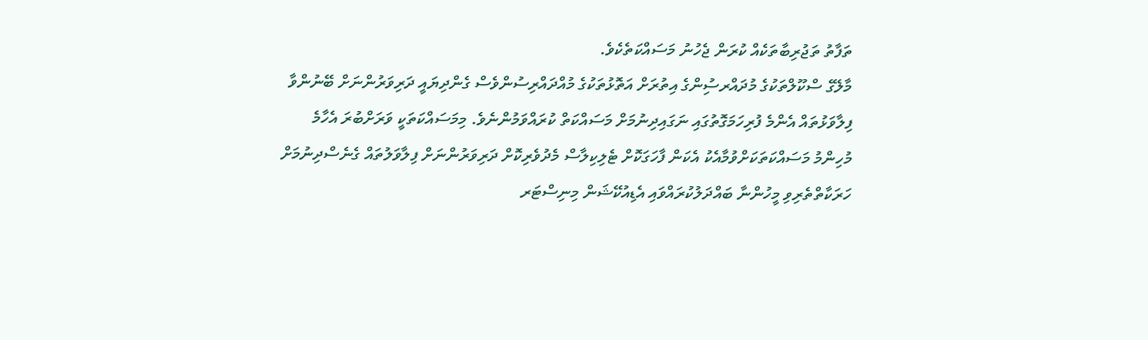ތަފާތު ތަޖުރިބާތަކެއް ކުރަން ޖެހުނު މަސައްކަތެކެވެ.
މާލޭގެ ސްކޫލްތަކުގެ މުދައްރސިުންގެ އިތުރަށް އަތޮޅުތަކުގެ މުއްދައްރިސުންވެސް ގެންދިޔައީ ދަރިވަރުންނަށް ބޭނުންވާ ފިލާވަޅުތައް އެންމެ ފުރިހަމަގޮތުގައި ނަގައިދިނުމަށް މަސައްކަތް ކުރައްވަމުންނެވެ. މިމަސައްކަތަކީ ވަރަށްބުރަ އެހާމެ މުހިންމު މަސައްކަތަކަށްވުމާއެކު އެކަން ފާހަގަކޮށް ޓެލިކިލާސް މެދުވެރިކޮށް ދަރިވަރުންނަށް ފިލާވަލުތައް ގެނެސްދިނުމަށް ހަރަކާތްތެރިވި މީހުންނާ ބައްދަލުކުރައްވައި އެޑިއުކޭޝަން މިނިސްޓަރ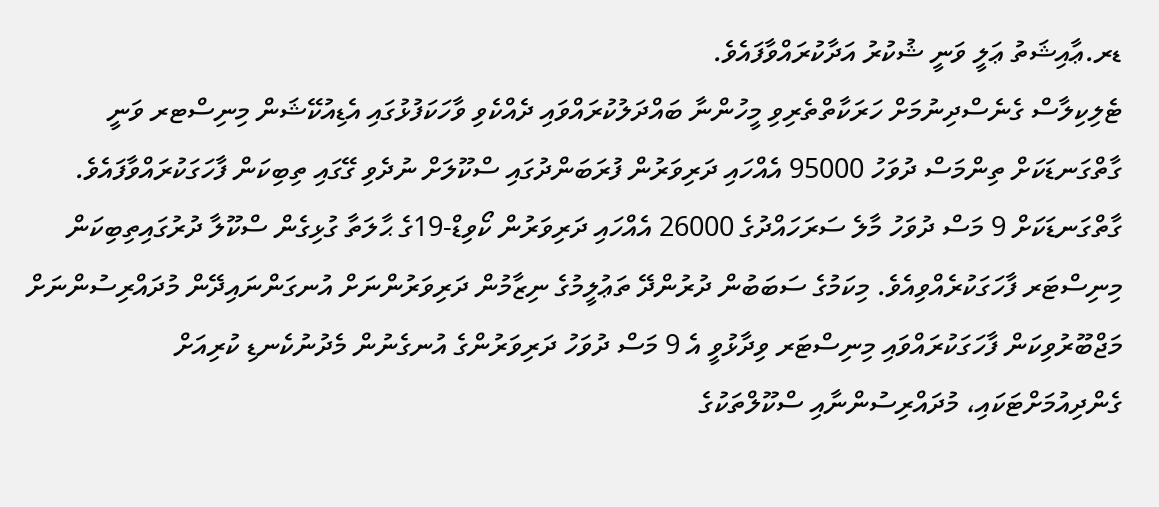ޑރ.ޢާއިޝަތު ޢަލީ ވަނީ ޝުކުރު އަދާކުރައްވާފައެވެ.
ޓެލިކިލާސް ގެނެސްދިނުމަށް ހަރަކާތްތެރިވި މީހުންނާ ބައްދަލުކުރައްވައި ދެއްކެވި ވާހަކަފުޅުގައި އެޑިއުކޭޝަން މިނިސްޓރ ވަނީ ގާތްގަނޑަކަށް ތިންމަސް ދުވަހު 95000 އެއްހައި ދަރިވަރުން ފުރަބަންދުގައި ސްކޫލަށް ނުދެވި ގޭގައި ތިބިކަން ފާހަގަކުރައްވާފައެވެ.
ގާތްގަނޑަކަށް 9 މަސް ދުވަހު މާލެ ސަރަހައްދުގެ 26000 އެއްހައި ދަރިވަރުން ކޯވިޑް-19ގެ ޙާލަތާ ގުޅިގެން ސްކޫލާ ދުރުގައިތިބިކަން މިނިސްޓަރ ފާހަގަކުރެއްވިއެވެ. މިކަމުގެ ސަބަބުން ދުރުންދޭ ތަޢުލީމުގެ ނިޒާމުން ދަރިވަރުންނަށް އުނގަންނައިދޭން މުދައްރިސުންނަށް މަޖްބޫރުވިކަން ފާހަގަކުރައްވައި މިނިސްޓަރ ވިދާޅުވީ އެ 9 މަސް ދުވަހު ދަރިވަރުންގެ އުނގެނުން މެދުނުކެނޑި ކުރިއަށް ގެންދިއުމަށްޓަކައި، މުދައްރިސުންނާއި ސްކޫލްތަކުގެ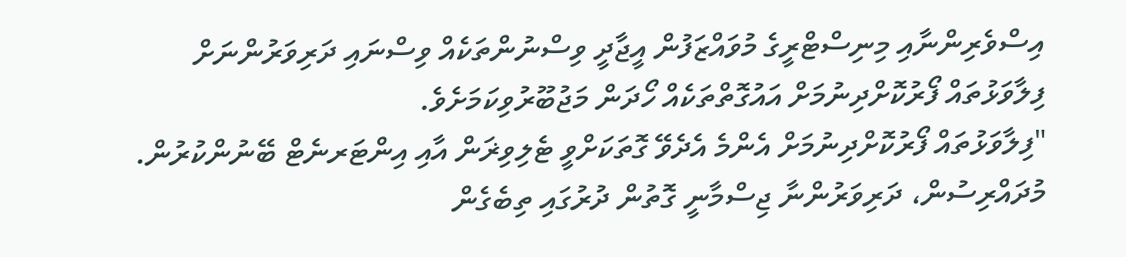އިސްވެރިންނާއި މިނިސްޓްރީގެ މުވައްޒަފުން އީޖާދީ ވިސްނުންތަކެއް ވިސްނައި ދަރިވަރުންނަށް ފިލާވަޅުތައް ފޯރުކޮށްދިނުމަށް އައުގޮތްތަކެއް ހޯދަން މަޖުބޫރުވިކަމަށެވެ.
"ފިލާވަޅުތައް ފޯރުކޮށްދިނުމަށް އެންމެ އެދެވޭ ގޮތަކަށްވީ ޓެލިވިޜަން އާއި އިންޓަރނެޓް ބޭނުންކުރުން.
މުދައްރިސުން، ދަރިވަރުންނާ ޖިސްމާނީ ގޮތުން ދުރުގައި ތިބެގެން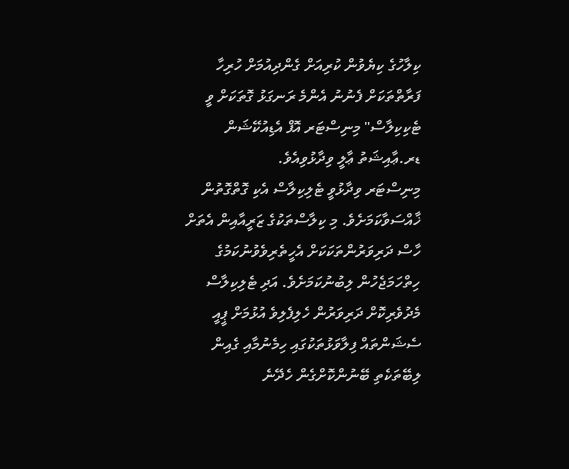ކިލާހުގެ ކިޔެވުން ކުރިއަށް ގެންދިއުމަށް ހުރިހާ ފަރާތްތަކަށް ފެނުނު އެންމެ ރަނގަޅު ގޮތަކަށް ވީ ޓެކިކިލާސް" މިނިސްޓަރ އޮފް އެޑިއުކޭޝަން ޑރ.ޢާއިޝަތު ޢާލީ ވިދާޅުވިއެވެ.
މިނިސްޓަރ ވިދާޅުވީ ޓެލިކިލާސް އެކި ގޮތްގޮތުން ޚާއްސަވާކަމަށެވެ. މި ކިލާސްތަކުގެ ޒަރީއާއިން އެތަށް ހާސް ދަރިވަރުންތަކަކަށް އެހީތެރިވެވުނުކަމުގެ ހިތްހަމަޖެހުން ލިބުނުކަމަށެވެ. އަދި ޓެލިކިލާސް މެދުވެރިކޮށް ދަރިވަރުން ހެލިފެލިވެ އުޅުމަށް ޕީއީ ސެޝަންތައް ފިލާވަޅުތަކުގައި ހިމެނުމާއި ގެއިން ލިބޭތަކެތި ބޭނުންކޮށްގެން ހެދޭނެ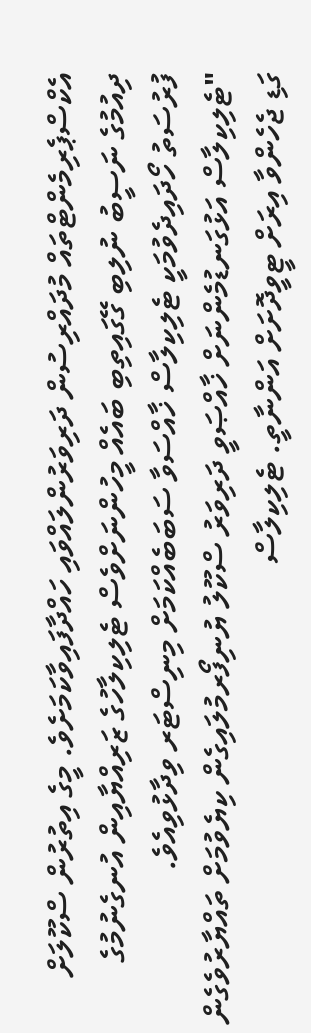އެކްސްޕެރިމެންޓްތައް މުދައްރިސުން ދަރިވަރުންލައްވައި ހައްދާފައިވާކަމަށެވެ. މީގެ އިތުރުން ސްކޫލަށް ދިއުމުގެ ނަސީބު ނުލިބި ގޭގައިތިބި ބައެއް މީހުންނަށްވެސް ޓެލިކިލާހުގެ ޒަރިއްޔާއިން އުނގެނުމުގެ ފުރުސަތު ހޯދައިދެވުމަކީ ޓެލިކިލާސް ޚާއްސަވާ ސަބަބެއްކަމަށް މިނިސްޓަރ ވިދާޅުވިއެވެ.
"ޓެލިކިލާސް އަޅުގަނޑުމެންނަށް ޚާއްޞަވީ ދަރިވަރު ސްކޫލު ޔުނިފޯރމުލައިގެން ކިޔެވުމަށް ތައްޔާރުވެގެން ގަޑި ޖެހެންވާ އިރަށް ޓީވީދޮށަށް އަންނާތީ. ޓެލިކިލާސް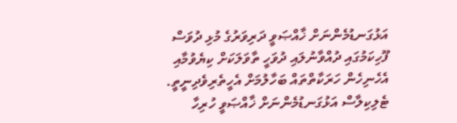އަޅުގަނޑުމެންނަށް ޚާއްޞަވީ ދަރިވަރުގެ މުޅި ދުވަސް ފޫހިކަމުގައި ދުއްވާނުލައި ދުވަހީ ތާވަލަކަށް ކިޔެވުމާއި އެހެނިހެން ހަރަކާތްތައް ބަހާލުމަށް އެހީތެރިވެދިނީތީ. ޓެލިކިލާސް އަޅުގަނޑުމެންނަށް ޚާއްޞަވީ ހުރިހާ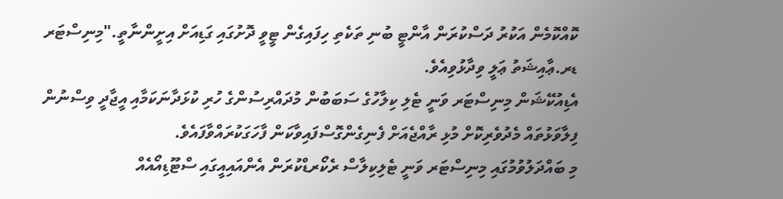ކޮއްކޮމެން އަކުރު ދަސްކުރަން އާންޓީ ބުނި ތަކެތި ހިފައިގެން ޓީވީ ދޮށުގައި ގަޑިއަށް އިށީންނާތީ."މިނިސްޓަރ ޑރ.ޢާއިޝަތު ޢަލީ ވިދާޅުވިއެވެ.
އެޑިއުކޭޝަން މިނިސްޓަރ ވަނީ ޓެލި ކިލާހުގެ ސަބަބުން މުދައްރިސުންގެ ހުރި ކުޅަދާނަކަމާއި އީޖާދީ ވިސްނުން ފިލާވަޅުތައް މެދުވެރިކޮށް މުޅި ރާއްޖެއަށް ފެނިގެންގޮސްފައިވާކަން ފާހަގަކުރައްވާފައެވެ.
މި ބައްދަލުވުމުގައި މިނިސްޓަރ ވަނީ ޓެލިކިލާސް ރެކޯރޑްކުރަން އެންއައިއީގައި ސްޓޫޑިއޯއެއް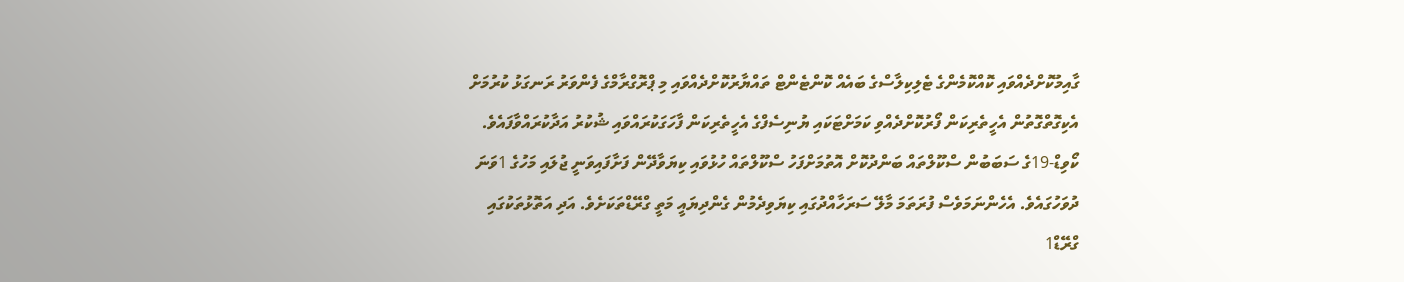ގާއިމުކޮށްދެއްވައި ކޮއްކޮމެންގެ ޓެލިކިލާސްގެ ބައެއް ކޮންޓެންޓް ތައްޔާރުކޮށްދެއްވައި މި ޕްރޮގްރާމްގެ ފެންވަރު ރަނގަޅު ކުރުމަށް އެކިގޮތްގޮތުން އެހީތެރިކަން ފޯރުކޮށްދެއްވި ކަމަށްޓަކައި ޔުނިސެފްގެ އެހީތެރިކަން ފާހަގަކުރައްވައި ޝުކުރު އަދާކުރައްވާފައެވެ.
ކޯވިޑް-19ގެ ސަބަބުން ސްކޫލްތައް ބަންދުކޮށް އޮތުމަށްފަހު ސްކޫލްތައް ހުޅުވައި ކިޔަވާދޭން ފަށާފައިވަނީ ޖުލައި މަހުގެ 1ވަނަ ދުވަހުގައެވެ. އެހެންނަމަވެސް ފުރަތަމަ މާލޭ ސަރަހާއްދުގައި ކިޔަވިދެމުން ގެންދިޔައީ މަތީ ގްރޭޑްތަކަށެވެ. އަދި އަތޮޅުތަކުގައި ގްރޭޑް1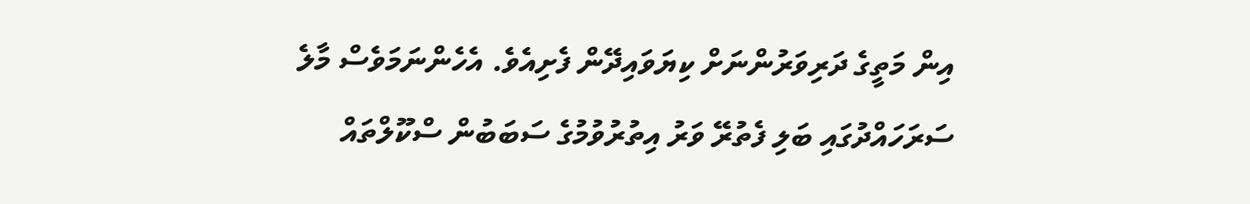އިން މަތީގެ ދަރިވަރުންނަށް ކިޔަވައިދޭން ފެށިއެވެ. އެހެންނަމަވެސް މާލެ ސަރަހައްދުގައި ބަލި ފެތުރޭ ވަރު އިތުރުވުމުގެ ސަބަބުން ސްކޫލްތައް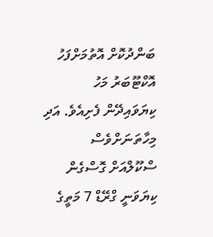ބަންދުކޮށް އޮތުމަށްފަހު އޮކްޓޫބަރު މަހު ކިޔަވައިދޭން ފެށިއެވެ. އަދި މިހާތަނަށްވެސް ސްކޫލްއަށް ގޮސްގެން ކިޔަވަނީ ގްރޭޑް 7 މަތީގެ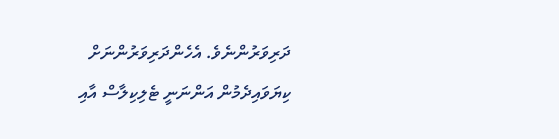ދަރިވަރުންނެވެ. އެހެންދަރިވަރުންނަށް ކިޔަވައިދެމުން އަންނަނީ ޓެލިކިލާސް އާއި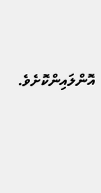އޮންލައިންކޮށެވެ.